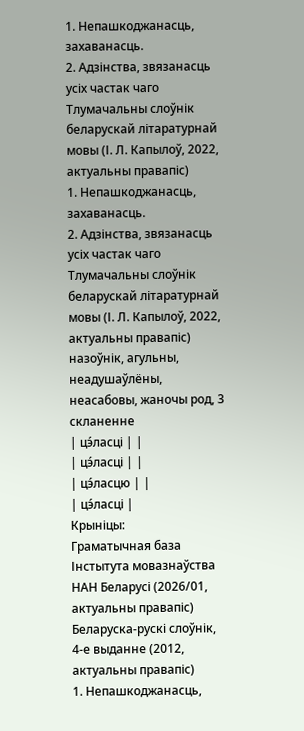1. Непашкоджанасць, захаванасць.
2. Адзінства, звязанасць усіх частак чаго
Тлумачальны слоўнік беларускай літаратурнай мовы (І. Л. Капылоў, 2022, актуальны правапіс)
1. Непашкоджанасць, захаванасць.
2. Адзінства, звязанасць усіх частак чаго
Тлумачальны слоўнік беларускай літаратурнай мовы (І. Л. Капылоў, 2022, актуальны правапіс)
назоўнік, агульны, неадушаўлёны, неасабовы, жаночы род, 3 скланенне
| цэ́ласці | |
| цэ́ласці | |
| цэ́ласцю | |
| цэ́ласці |
Крыніцы:
Граматычная база Інстытута мовазнаўства НАН Беларусі (2026/01, актуальны правапіс)
Беларуска-рускі слоўнік, 4-е выданне (2012, актуальны правапіс)
1. Непашкоджанасць,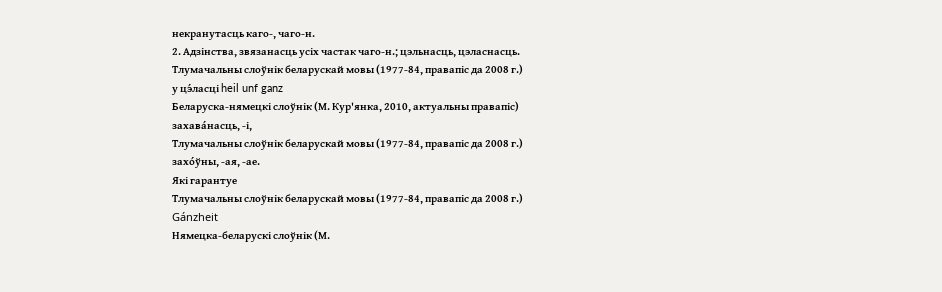некранутасць каго‑, чаго‑н.
2. Адзінства, звязанасць усіх частак чаго‑н.; цэльнасць, цэласнасць.
Тлумачальны слоўнік беларускай мовы (1977-84, правапіс да 2008 г.)
у цэ́ласці heil unf ganz
Беларуска-нямецкі слоўнік (М. Кур'янка, 2010, актуальны правапіс)
захава́насць, ‑і,
Тлумачальны слоўнік беларускай мовы (1977-84, правапіс да 2008 г.)
захо́ўны, ‑ая, ‑ае.
Які гарантуе
Тлумачальны слоўнік беларускай мовы (1977-84, правапіс да 2008 г.)
Gánzheit
Нямецка-беларускі слоўнік (М.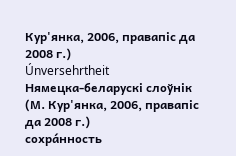Кур'янка, 2006, правапіс да 2008 г.)
Únversehrtheit
Нямецка-беларускі слоўнік (М. Кур'янка, 2006, правапіс да 2008 г.)
сохра́нность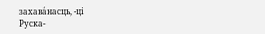захава́насць, -ці
Руска-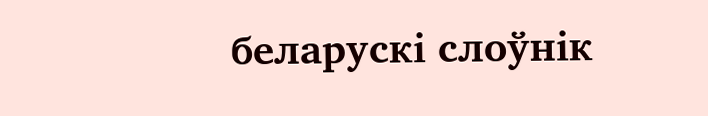беларускі слоўнік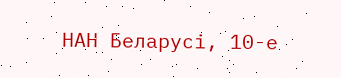НАН Беларусі, 10-е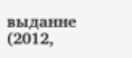выданне (2012,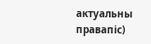актуальны правапіс)